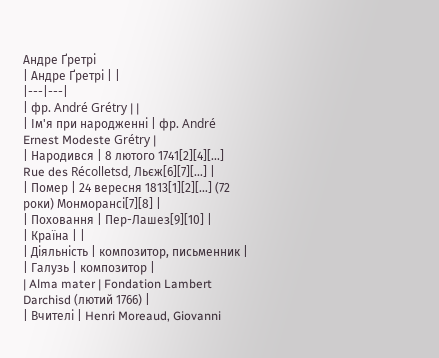Андре Ґретрі
| Андре Ґретрі | |
|---|---|
| фр. André Grétry | |
| Ім'я при народженні | фр. André Ernest Modeste Grétry |
| Народився | 8 лютого 1741[2][4][…] Rue des Récolletsd, Льєж[6][7][…] |
| Помер | 24 вересня 1813[1][2][…] (72 роки) Монморансі[7][8] |
| Поховання | Пер-Лашез[9][10] |
| Країна | |
| Діяльність | композитор, письменник |
| Галузь | композитор |
| Alma mater | Fondation Lambert Darchisd (лютий 1766) |
| Вчителі | Henri Moreaud, Giovanni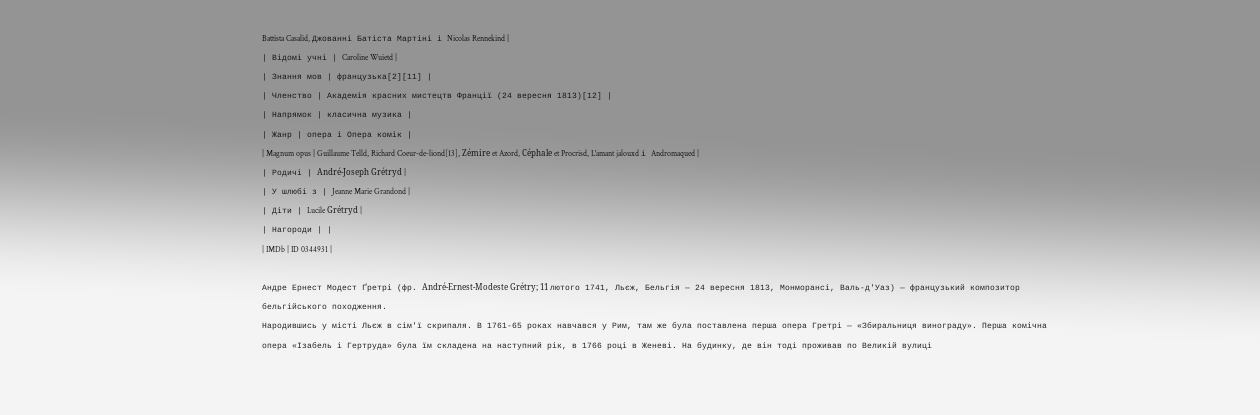Battista Casalid, Джованні Батіста Мартіні і Nicolas Rennekind |
| Відомі учні | Caroline Wuietd |
| Знання мов | французька[2][11] |
| Членство | Академія красних мистецтв Франції (24 вересня 1813)[12] |
| Напрямок | класична музика |
| Жанр | опера і Опера комік |
| Magnum opus | Guillaume Telld, Richard Coeur-de-liond[13], Zémire et Azord, Céphale et Procrisd, L'amant jalouxd і Andromaqued |
| Родичі | André-Joseph Grétryd |
| У шлюбі з | Jeanne Marie Grandond |
| Діти | Lucile Grétryd |
| Нагороди | |
| IMDb | ID 0344931 |

Андре Ернест Модест Ґретрі (фр. André-Ernest-Modeste Grétry; 11 лютого 1741, Льєж, Бельгія — 24 вересня 1813, Монморансі, Валь-д'Уаз) — французький композитор бельгійського походження.
Народившись у місті Льєж в сім'ї скрипаля. В 1761-65 роках навчався у Рим, там же була поставлена перша опера Гретрі — «Збиральниця винограду». Перша комічна опера «Ізабель і Гертруда» була їм складена на наступний рік, в 1766 році в Женеві. На будинку, де він тоді проживав по Великій вулиці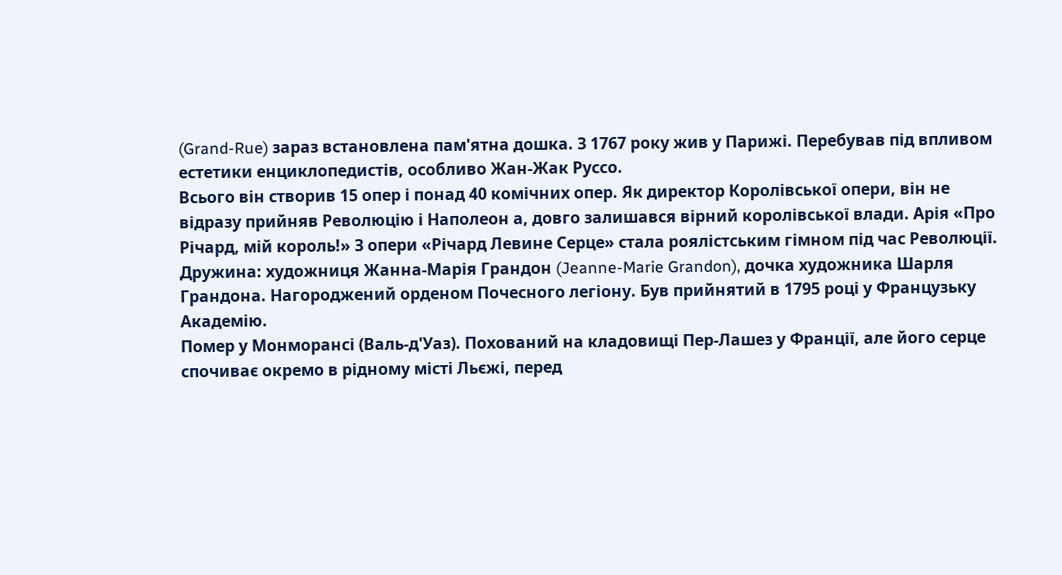(Grand-Rue) зараз встановлена пам'ятна дошка. З 1767 року жив у Парижі. Перебував під впливом естетики енциклопедистів, особливо Жан-Жак Руссо.
Всього він створив 15 опер і понад 40 комічних опер. Як директор Королівської опери, він не відразу прийняв Революцію і Наполеон а, довго залишався вірний королівської влади. Арія «Про Річард, мій король!» З опери «Річард Левине Серце» стала роялістським гімном під час Революції.
Дружина: художниця Жанна-Марія Грандон (Jeanne-Marie Grandon), дочка художника Шарля Грандона. Нагороджений орденом Почесного легіону. Був прийнятий в 1795 році у Французьку Академію.
Помер у Монморансі (Валь-д'Уаз). Похований на кладовищі Пер-Лашез у Франції, але його серце спочиває окремо в рідному місті Льєжі, перед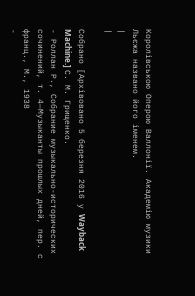Королівською Оперою Валлонії. Академію музики Льєжа названо його іменем.
|
|

Собрано [Архівовано 5 березня 2016 у Wayback Machine.] С. М. Грищенко.
- Роллан Р., Собрание музыкально-исторических сочинений, т. 4—Музыканты прошлых дней, пер. с франц., М., 1938
-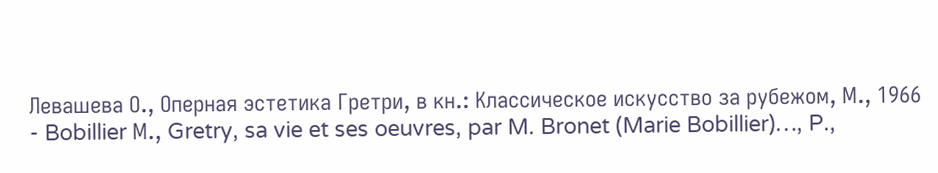Левашева О., Оперная эстетика Гретри, в кн.: Классическое искусство за рубежом, М., 1966
- Bobillier М., Gretry, sa vie et ses oeuvres, par M. Bronet (Marie Bobillier)…, P.,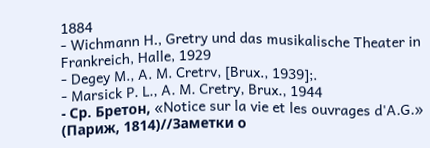1884
- Wichmann H., Gretry und das musikalische Theater in Frankreich, Halle, 1929
- Degey M., A. M. Cretrv, [Brux., 1939];.
- Marsick P. L., A. M. Cretry, Brux., 1944
- Ср. Бретон, «Notice sur la vie et les ouvrages d'A.G.» (Париж, 1814)//Заметки о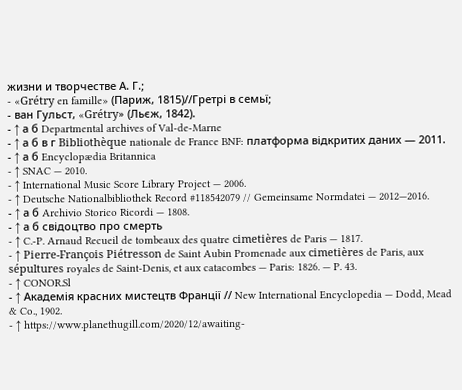жизни и творчестве А. Г.;
- «Grétry en famille» (Париж, 1815)//Гретрі в семьї;
- ван Гульст, «Grétry» (Льєж, 1842).
- ↑ а б Departmental archives of Val-de-Marne
- ↑ а б в г Bibliothèque nationale de France BNF: платформа відкритих даних — 2011.
- ↑ а б Encyclopædia Britannica
- ↑ SNAC — 2010.
- ↑ International Music Score Library Project — 2006.
- ↑ Deutsche Nationalbibliothek Record #118542079 // Gemeinsame Normdatei — 2012—2016.
- ↑ а б Archivio Storico Ricordi — 1808.
- ↑ а б свідоцтво про смерть
- ↑ C.-P. Arnaud Recueil de tombeaux des quatre cimetières de Paris — 1817.
- ↑ Pierre-François Piétresson de Saint Aubin Promenade aux cimetières de Paris, aux sépultures royales de Saint-Denis, et aux catacombes — Paris: 1826. — P. 43.
- ↑ CONOR.Sl
- ↑ Академія красних мистецтв Франції // New International Encyclopedia — Dodd, Mead & Co., 1902.
- ↑ https://www.planethugill.com/2020/12/awaiting-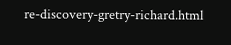re-discovery-gretry-richard.html